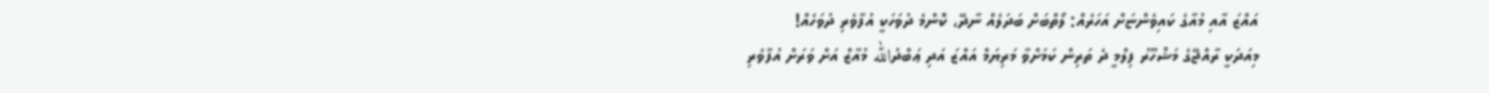އައްޒަ އާއި މުއާގެ ކައިވެންޏަށް އަހަރެއް: ލޯތްބަށް ބަދަލެއް ނާދޭ، ކޮންމެ ދުވަހަކީ އުފާވެރި ދުވަހެއް!
މިއަދަކީ ރާއްޖޭގެ މަޝްހޫރު ފިލްމީ ދެ ތަރިން ކަމަށްވާ މަރިޔަމް އައްޒަ އަދި ޢަބްދުالله މުއާޒް އަށް ވަރަށް އުފާވެރި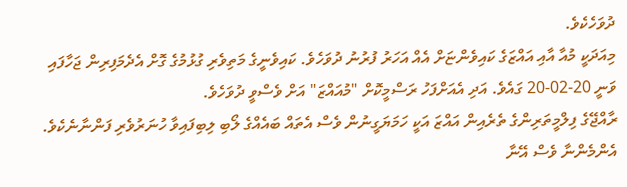ދުވަހެކެވެ.
މިއަދަކީ މުއާ އާއި އައްޒަގެ ކައިވެންޏަށް އެއް އަހަރު ފުރުނު ދުވަހެވެ. ކައިވެނީގެ މަތިވެރި ގުޅުމުގެ ގޮށް އެދެމަފިރިން ޖަހާފައި ވަނީ 20-02-20 ގައެވެ. އަދި އެއަށްފަހު ރަސްމީކޮށް "މުއައްޒަ" އަށް ވެސްވީ ދުވަހެވެ.
ރާއްޖޭގެ ފިލްމީތަރިންގެ ތެރެއިން އައްޒަ އަކީ ހަމަޔަގީނުން ވެސް އެތައް ބައެއްގެ ލޯބި ލިބިފައިވާ ހުނަރުވެރި ފަންނާނެކެވެ. އެންމެންނާ ވެސް އޭނާ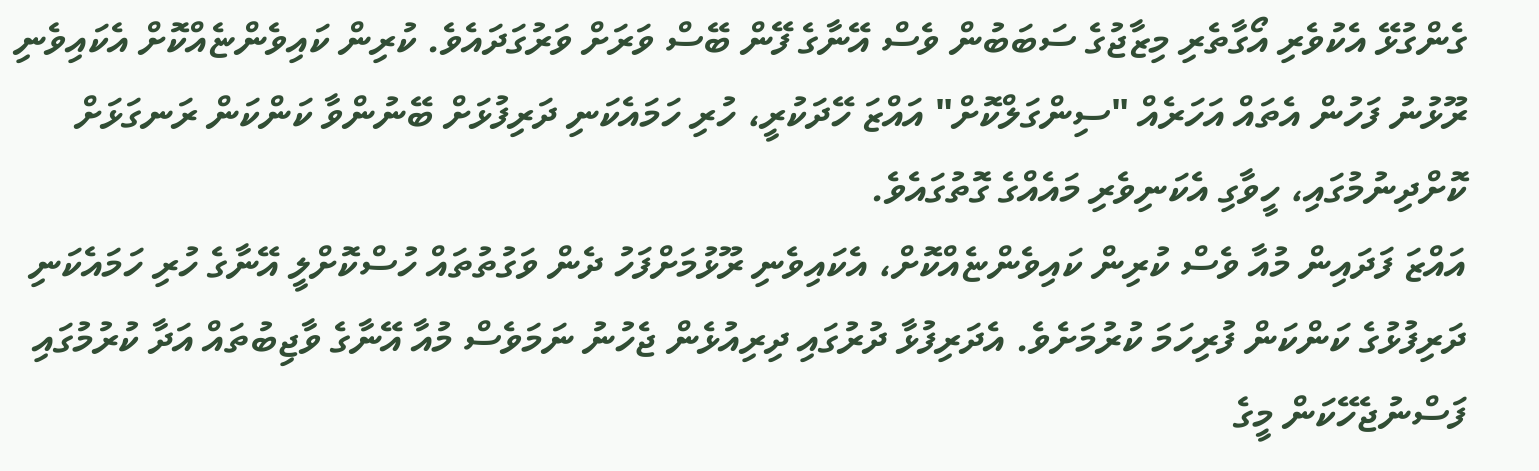ގެންގުޅޭ އެކުވެރި އޯގާތެރި މިޒާޖުގެ ސަބަބުން ވެސް އޭނާގެ ފޭން ބޭސް ވަރަށް ވަރުގަދައެވެ. ކުރިން ކައިވެންޏެއްކޮށް އެކައިވެނި ރޫޅުނު ފަހުން އެތައް އަހަރެއް "ސިންގަލްކޮށް" އައްޒަ ހޭދަކުރީ، ހުރި ހަމައެކަނި ދަރިފުޅަށް ބޭނުންވާ ކަންކަން ރަނގަޅަށް ކޮށްދިނުމުގައި، ހީވާގި އެކަނިވެރި މައެއްގެ ގޮތުގައެވެ.
އައްޒަ ފަދައިން މުއާ ވެސް ކުރިން ކައިވެންޏެއްކޮށް، އެކައިވެނި ރޫޅުމަށްފަހު ދެން ވަގުތުތައް ހުސްކޮށްލީ އޭނާގެ ހުރި ހަމައެކަނި ދަރިފުޅުގެ ކަންކަން ފުރިހަމަ ކުރުމަށެވެ. އެދަރިފުޅާ ދުރުގައި ދިރިއުޅެން ޖެހުނު ނަމަވެސް މުއާ އޭނާގެ ވާޖިބުތައް އަދާ ކުރުމުގައި ފަސްނުޖެހޭކަން މީގެ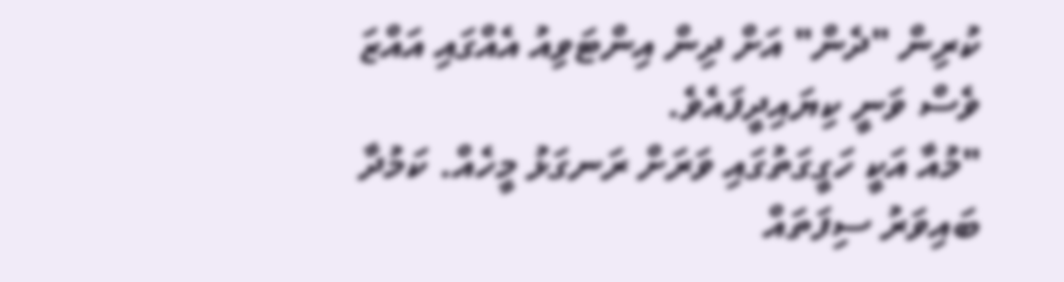ކުރިން "ދެން" އަށް ދިން އިންޓަވިއު އެއްގައި އައްޒަ ވެސް ވަނީ ކިޔައިދީފައެވެ.
"މުއާ އަކީ ހަގީގަތުގައި ވަރަށް ރަނގަޅު މީހެއް. ކަމުދާ ބައިވަރު ސިފަތައް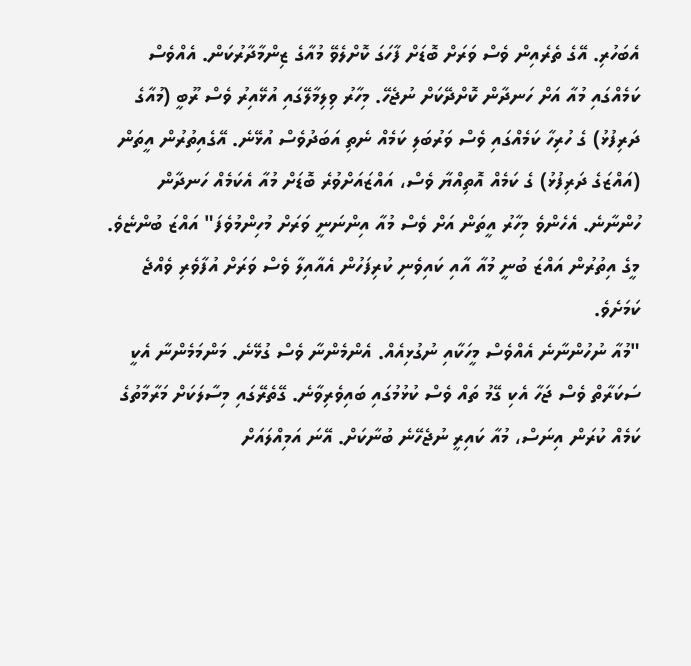އެބަހުރި. އޭގެ ތެރެއިން ވެސް ވަރަށް ބޮޑަށް ފާހަގަ ކޮށްލެވޭ މުއާގެ ޒިންމާދާރުކަން. އެއްވެސް ކަމެއްގައި މުއާ އަށް ހަނދާން ކޮށްދޭކަށް ނުޖެހޭ. މިހާރު ވިލިމާލޭގައި އުޅޭއިރު ވެސް ރޫބީ (މުއާގެ ދަރިފުޅު) ގެ ހުރިހާ ކަމެއްގައި ވެސް ވަރުބަލި ކަމެއް ނެތި އަބަދުވެސް އުޅޭނެ. އޭގެއިތުރުން އީތަން (އައްޒަގެ ދަރިފުޅު) ގެ ކަމެއް އޮތިއްޔާ ވެސް، އައްޒައަށްވުރެ ބޮޑަށް މުއާ އެކަމެއް ހަނދާން ހުންނާނެ. އެހެންވެ މިހާރު އީތަން އަށް ވެސް މުއާ އިންނަނީ ވަރަށް މުހިންމުވެފަ" އައްޒަ ބުންޏެވެ.
މީގެ އިތުރުން އައްޒަ ބުނީ މުއާ އާއި ކައިވެނި ކުރިފަހުން އެއާއިލާ ވެސް ވަރަށް އުފާވެރި ވެއްޖެ ކަމަށެވެ.
"މުއާ ނުހުންނާނެ އެއްވެސް މީހަކާއި ނުގުޅިއެއް. އެންމެންނާ ވެސް ގުޅޭނެ. މަންމަމެންނާ އެކީ ސަކަރާތް ވެސް ޖަހާ އެކި ގޭމު ތައް ވެސް ކުޅުމުގައި ބައިވެރިވާނެ. ގޭތެރޭގައި މިސާލަކަށް މަރާމާތުގެ ކަމެއް ކުރަން އިނަސް، މުއާ ކައިރީ ނުޖެހޭނެ ބުނާކަށް. އޭނަ އަމިއްލައަށް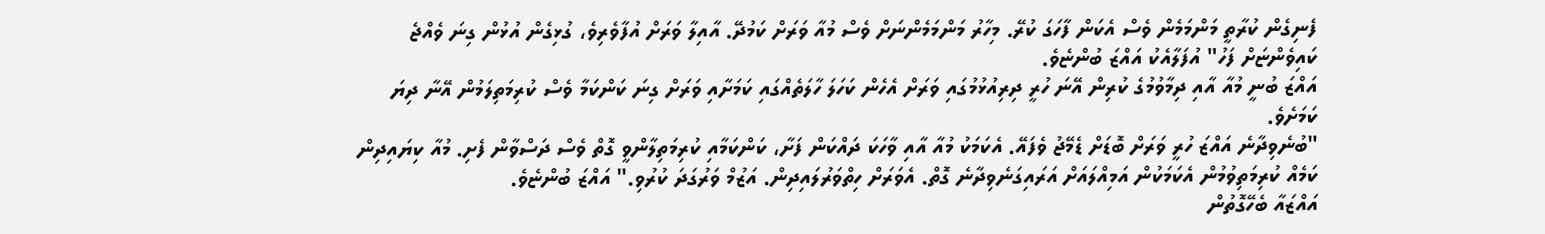ފެނިގެން ކުރާތީ މަންމަމެން ވެސް އެކަން ފާހަގަ ކުރޭ. މިހާރު މަންމަމެންނަށް ވެސް މުއާ ވަރަށް ކަމުދޭ. އާއިލާ ވަރަށް އުފާވެރިވެ، ގުޅިގެން އުޅުން ގިނަ ވެއްޖެ ކައިވެންޏަށް ފަހު" އުފަލާއެކު އައްޒަ ބުންޏެވެ.
އައްޒަ ބުނީ މުއާ އާއި ދިމާވުމުގެ ކުރިން އޭނަ ހުރީ ދިރިއުޅުމުގައި ވަރަށް އެހެން ކަހަލަ ހާލަތެއްގައި ކަމަށާއި ވަރަށް ގިނަ ކަންކަމާ ވެސް ކުރިމަތިލަމުން އޭނާ ދިޔަ ކަމަށެވެ.
"ބުނެވިދާނެ އައްޒަ ހުރީ ވަރަށް ބޮޑަށް ޑެމޭޖު ވެފައޭ. އެކަމަކު މުއާ އާއި ވާހަކަ ދައްކަން ފަށާ، ކަންކަމާއި ކުރިމަތިލާންވީ ގޮތް ވެސް ދަސްވާން ފެށި. މުއާ ކިޔައިދިން ކަމެއް ކުރިމަތިވުމުން އެކަމަކުން އަމިއްލައަށް އަރައިގަނެވިދާނެ ގޮތް. އެވަރަށް ހިތްވަރުލައިދިން. އަޒުމް ވަރުގަދަ ކުރުވި." އައްޒަ ބުންޏެވެ.
އައްޒައާ ބެހޭގޮތުން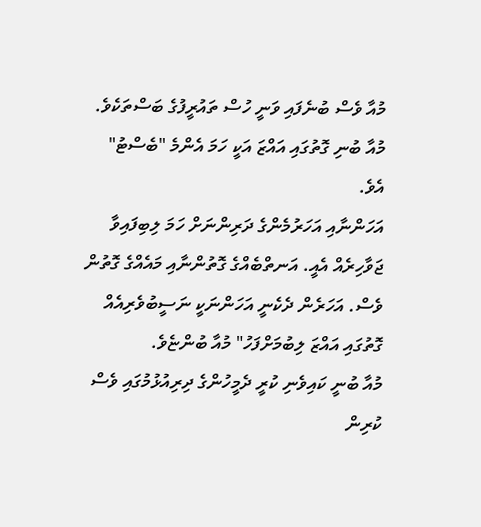މުއާ ވެސް ބުނެފައި ވަނީ ހުސް ތައުރީފުގެ ބަސްތަކެވެ. މުއާ ބުނި ގޮތުގައި އައްޒަ އަކީ ހަމަ އެންމެ "ބެސްޓު" އެވެ.
އަހަންނާއި އަހަރުމެންގެ ދަރިންނަށް ހަމަ ލިބިފައިވާ ޖަވާހިރެއް އެއީ. އަނތްބެއްގެ ގޮތުންނާއި މައެއްގެ ގޮތުން ވެސް. އަހަރެން ދެކެނީ އަހަންނަކީ ނަސީބުވެރިއެއް ގޮތުގައި އައްޒަ ލިބުމަށްފަހު" މުއާ ބުންޏެވެ.
މުއާ ބުނީ ކައިވެނި ކުރީ ދެމީހުންގެ ދިރިއުޅުމުގައި ވެސް ކުރިން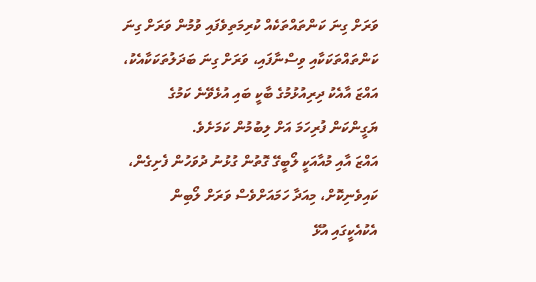ވަރަށް ގިނަ ކަންތައްތަކެއް ކުރިމަތިވެފައި ވުމުން ވަރަށް ގިނަ ކަންތައްތަކަކާއި ވިސްނާފައި، ވަރަށް ގިނަ ބަދަލުތަކަކާއެކު، އައްޒަ އާއެކު ދިރިއުޅުމުގެ ބާކީ ބައި އުޅެވޭނެ ކަމުގެ ޔަގީންކަން ފުރިހަމަ އަށް ލިބުމުން ކަމަށެވެ.
އައްޒަ އާއި މުއާއަކީ ލޯބީގޭ ގޮތުން ގުޅުނު ދުވަހުން ފެށިގެން، ކައިވެނިކޮށް، މިއަދާ ހަމައަށްވެސް ވަރަށް ލޯބިން އެކުއެކީގައި އުޅޭ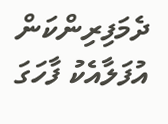ދެމަފިރިންކަން އުފަލާއެކު ފާހަގަ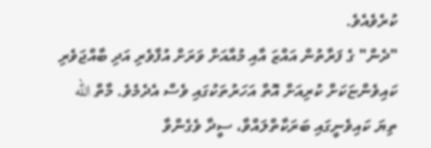ކުރެވެއެވެ.
"ދެން" ގެ ފަރާތުން އައްޒަ އާއި މުއާއަށް ވަރަށް އުފާވެރި އަދި ބާއްޖަވެރި ކައިވެންޏަކަށް ކުރިއަށް އޮތް އަހަރުތަކުގައި ވެސް އެދެމެވެ. މާތް الله ތިޔަ ކައިވެނީގައި ބަރަކާތްލައްވާ، ސީދާ ވެގެންވާ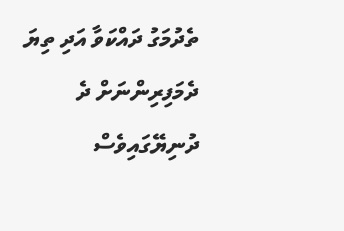ތެދުމަގު ދައްކަވާ އަދި ތިޔަ ދެމަފިރިންނަށް ދެ ދުނިޔޭގައިވެސް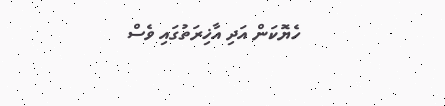ހެޔޮކަން އަދި އާޚިރަތުގައި ވެސް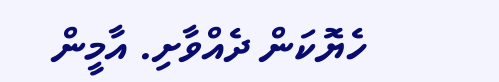ހެޔޮކަން ދެއްވާށި. އާމީން